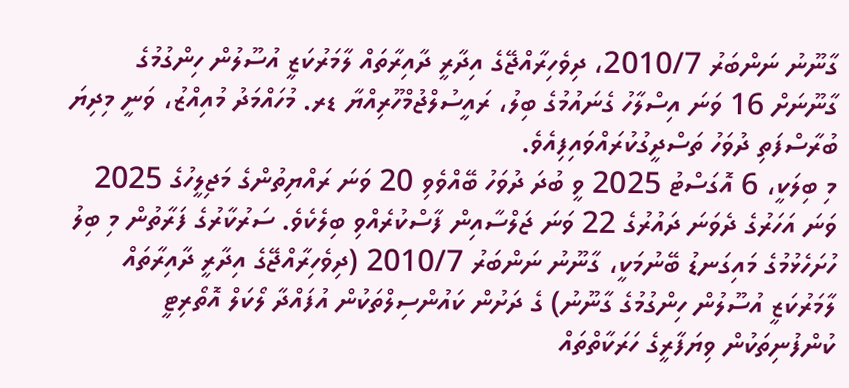ގާނޫނު ނަންބަރު 2010/7، ދިވެހިރާއްޖޭގެ އިދާރީ ދާއިރާތައް ލާމަރުކަޒީ އުސޫލުން ހިންގުމުގެ ގާނޫނަށް 16 ވަނަ އިސްލާހު ގެނައުމުގެ ބިލު، ރައީސުލްޖުމްހޫރިއްޔާ ޑރ. މުހައްމަދު މުއިއްޒު، ވަނީ މިދިޔަ ބުރާސްފަތި ދުވަހު ތަސްދީގުކުރައްވައިފިއެވެ.
މި ބިލަކީ، 6 އޮގަސްޓު 2025 ވީ ބުދަ ދުވަހު ބޭއްވެވި 20 ވަނަ ރައްޔިތުންގެ މަޖިލީހުގެ 2025 ވަނަ އަހަރުގެ ދެވަނަ ދައުރުގެ 22 ވަނަ ޖަލްސާއިން ފާސްކުރެއްވި ބިލެކެވެ. ސަރުކާރުގެ ފަރާތުން މި ބިލު ހުށަހެޅުމުގެ މައިގަނޑު ބޭނުމަކީ، ގާނޫނު ނަންބަރު 2010/7 (ދިވެހިރާއްޖޭގެ އިދާރީ ދާއިރާތައް ލާމަރުކަޒީ އުސޫލުން ހިންގުމުގެ ގާނޫނު) ގެ ދަށުން ކައުންސިލްތަކުން އުފައްދާ ލޯކަލް އޮތޯރިޓީ ކުންފުނިތަކުން ވިޔަފާރީގެ ހަރަކާތްތައް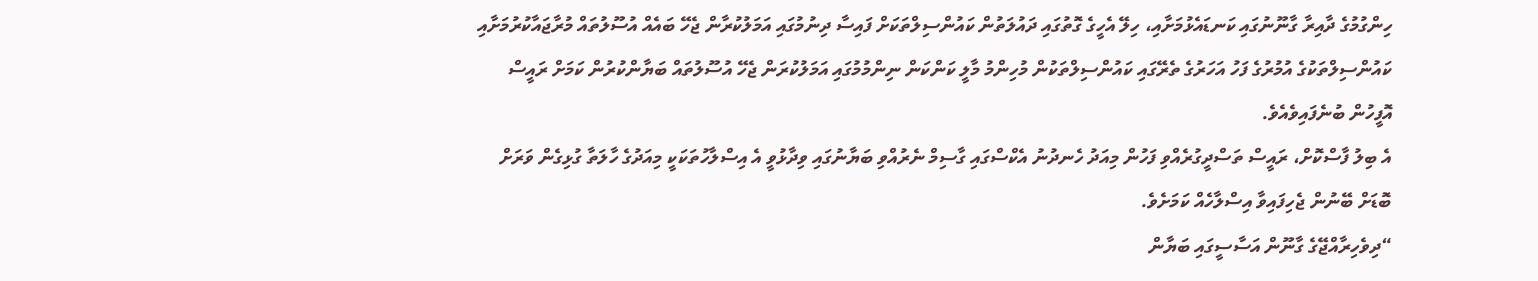ހިންގުމުގެ ދާއިރާ ގާނޫނުގައި ކަނޑައެޅުމަށާއި، ހިލޭ އެހީގެ ގޮތުގައި ދައުލަތުން ކައުންސިލްތަކަށް ފައިސާ ދިނުމުގައި އަމަލުކުރާން ޖެހޭ ބައެއް އުސޫލުތައް މުރާޖައާކުރުމަށާއި ކައުންސިލްތަކުގެ އުމުރުގެ ފަހު އަހަރުގެ ތެރޭގައި ކައުންސިލްތަކުން މުހިންމު މާލީ ކަންކަން ނިންމުމުގައި އަމަލުކުރަން ޖެހޭ އުސޫލުތައް ބަޔާންކުރުން ކަމަށް ރައީސް އޮފީހުން ބުނެފައިވެއެވެ.
އެ ބިލު ފާސްކޮށް، ރައީސް ތަސްދީގުރެއްވި ފަހުން މިއަދު ހެނދުނު އެކްސްގައި ގާސިމް ނެރުއްވި ބަޔާނުގައި ވިދާޅުވީ އެ އިސްލާހުތަކަކީ މިއަދުގެ ހާލަތާ ގުޅިގެން ވަރަށް ބޮޑަށް ބޭނުން ޖެހިފައިވާ އިސްލާހެއް ކަމަށެވެ.
“ދިވެހިރާއްޖޭގެ ގާނޫން އަސާސީގައި ބަޔާން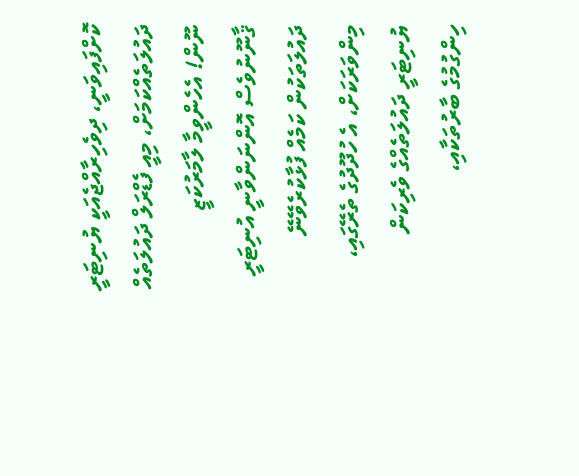ކޮށްފައިވަނީ، ދިވެހިރާއްޖެއަކީ ޔުނިޓަރީ ދައުލަތެއްކަމަށް، މިއީ ފެޑްރަލް ދައުލަތެއް ނޫން! އެހެންވީމާ ލާމަރުކަޒީ ޤާނޫނުވެސް އޮންނަންވާނީ އުނިޓަރީ ދައުލަތަކުން ކަމެއް ފުޅާކުރެވޭނޭ މިންވަރަކަށް، އެ ހުދޫދުގެ ތެރޭގައި، ޔުނިޓަރީ ދައުލަތެއްގެ ވެރިކަން ހިންގުމުގެ ބާރުތަކާއި،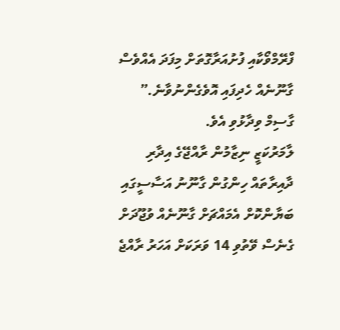ފްރޭމްވޯކާއި ފުށުއަރާގޮތަށް މިފަދަ އެއްވެސް ގާނޫނެއް ހެދިފައި އޮވެގެންނުވާނެ.” ގާސިމް ވިދާޅުވި އެވެ.
ލާމަރުކަޒީ ނިޒާމުން ރާއްޖޭގެ އިދާރި ދާއިރާތައް ހިންގުން ގާނޫނު އަސާސީގައި ބަޔާންކޮށް އެމައްޗަށް ގާނޫނެއް ވުޖޫދަށް ގެނެސް ވޭތުވި 14 ވަރަކަށް އަހަރު ރާއްޖެ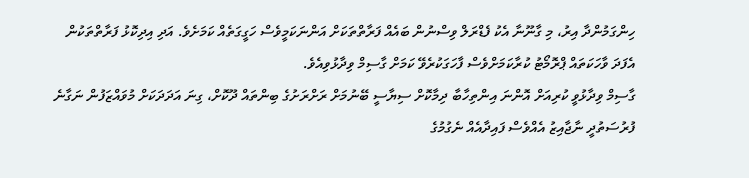ހިންގަމުންދާ އިރު، މި ގާނޫނާ އެކު ފެޑްރަލް ވިސްނުން ބައެއް ފަރާތްތަކަށް އަންނަކަމީވެސް ހަގީގަތެއް ކަމަށެވެ. އަދި އިދިކޮޅު ފަރާތްތަކުން އެފަދަ ވާހަކަތައް ޕްރޮމޯޓު ކުރާކަމަށްވެސް ފާހަގަކުރެވޭ ކަމަށް ގާސިމް ވިދާޅުވިއެވެ.
ގާސިމް ވިދާޅުވީ ކުރިއަށް އޮންނަ އިންތިހާބާ ދިމާކޮށް ސިޔާސީ ބޭނުމަށް ރަށްރަށުގެ ބިންތައް ދޫކޮށް، ގިނަ އަދަދަކަށް މުވައްޒަފުން ނަގާނެ ފުރުސަތުދީ ނާޖާއިޒު އެއްވެސް ފައިދާއެއް ނެގުމުގެ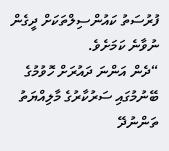ފުރުސަތު ކައުންސިލްތަކަށް ދީގެން ނުވާނެ ކަމަށެވެ.
“ދެން އަންނަ ދައުރަށް ހޮވުމުގެ ބޭނުމުގައި ސަރުކާރުގެ މާލިއްޔަތު ތަންނުދޭ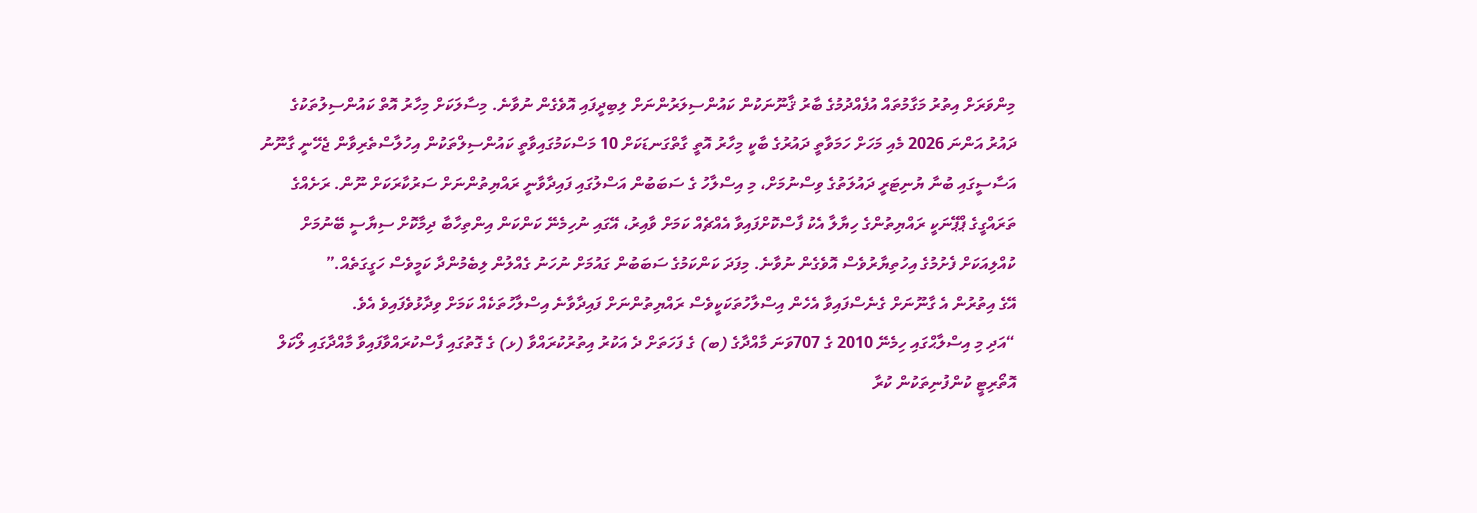މިންވަރަށް އިތުރު މަގާމުތައް އުފެއްދުމުގެ ބާރު ޤާނޫނަކުން ކައުންސިލަރުންނަށް ލިބިދީފައި އޮވެގެން ނުވާނެ. މިސާލަކަށް މިހާރު އޮތް ކައުންސިލުތަކުގެ ދައުރު އަންނަ 2026 މެއި މަހަށް ހަމަވާތީ ދައުރުގެ ބާކީ މިހާރު އޮތީ ގާތްގަނޑަކަށް 10 މަސްކަމުގައިވާތީ ކައުންސިލްތަކުން އިހުލާސްތެރިވާން ޖެހޭނީ ގާނޫނު އަސާސީގައި ބުނާ ޔުނިޓަރީ ދައުލަތުގެ ވިސްނުމަށް، މި އިސްލާހު ގެ ސަބަބުން އަސްލުގައި ފައިދާވާނީ ރައްޔިތުންނަށް ސަރުކާރަކަށް ނޫން. ރަށެއްގެ ތަރައްގީގެ ޕްޕޭނަކީ ރައްޔިތުންގެ ހިޔާލާ އެކު ފާސްކޮށްފައިވާ އެއްޗެއް ކަމަށް ވާއިރު، އޭގައި ނުހިމެނޭ ކަންކަން އިންތިހާބާ ދިމާކޮށް ސިޔާސީ ބޭނުމަށް ކުއްލިއަކަށް ފެށުމުގެ އިހުތިޔާރުވެސް އޮވެގެން ނުވާނެ. މިފަދަ ކަންކަމުގެ ސަބަބުން ގައުމަށް ނުހަނު ގެއްލުން ލިބެމުންދާ ކަމީވެސް ހަގީގަތެއް.”
އޭގެ އިތުރުން އެ ގާނޫނަށް ގެނެސްފައިވާ އެހެން އިސްލާހުތަކަކީވެސް ރައްޔިތުންނަށް ފައިދާވާނެ އިސްލާހުތަކެއް ކަމަށް ވިދާޅުވެފައިވެ އެވެ.
“އަދި މި އިސްލާޙްގައި ހިމެނޭ 2010 ގެ 707ވަނަ މާއްދާގެ (ބ) ގެ ފަހަތަށް ދެ އަކުރު އިތުރުކުރައްވާ (ޅ) ގެ ގޮތުގައި ފާސްކުރައްވާފައިވާ މާއްދާގައި ލޯކަލް އޮތޯރިޓީ ކުންފުނިތަކުން ކުރާ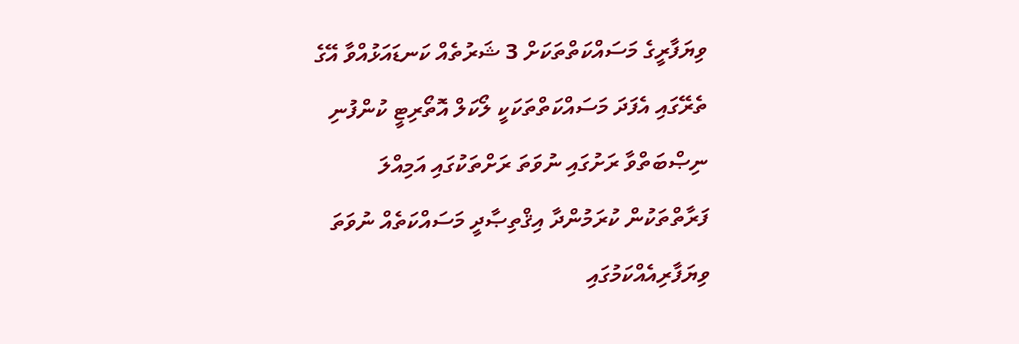ވިޔަފާރީގެ މަސައްކަތްތަކަށް 3 ޝަރުތެއް ކަނޑައަޅުއްވާ އޭގެ ތެރޭގައި އެފަދަ މަސައްކަތްތަކަކީ ލޯކަލް އޮތޯރިޓީ ކުންފުނި ނިޞްބަތްވާ ރަށުގައި ނުވަތަ ރަށްތަކުގައި އަމިއްލަ ފަރާތްތަކުން ކުރަމުންދާ އިޤްތިޞާދީ މަސައްކަތެއް ނުވަތަ ވިޔަފާރިއެއްކަމުގައި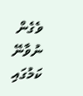ވެގެން ނުވާނޭ ކަމުގައި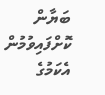ބަޔާން ކޮށްފައިވުމުން އެކަމުގެ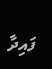ފައިދާ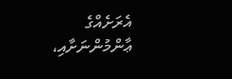އެރަށެއްގެ ޢާންމުންނަށާއި،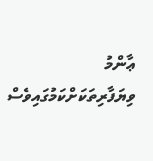ޢާންމު ވިޔަފާރިތަކަށްކަމުގައިވެސް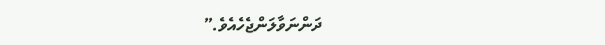ދަންނަވާލަންޖެހެއެވެ.”